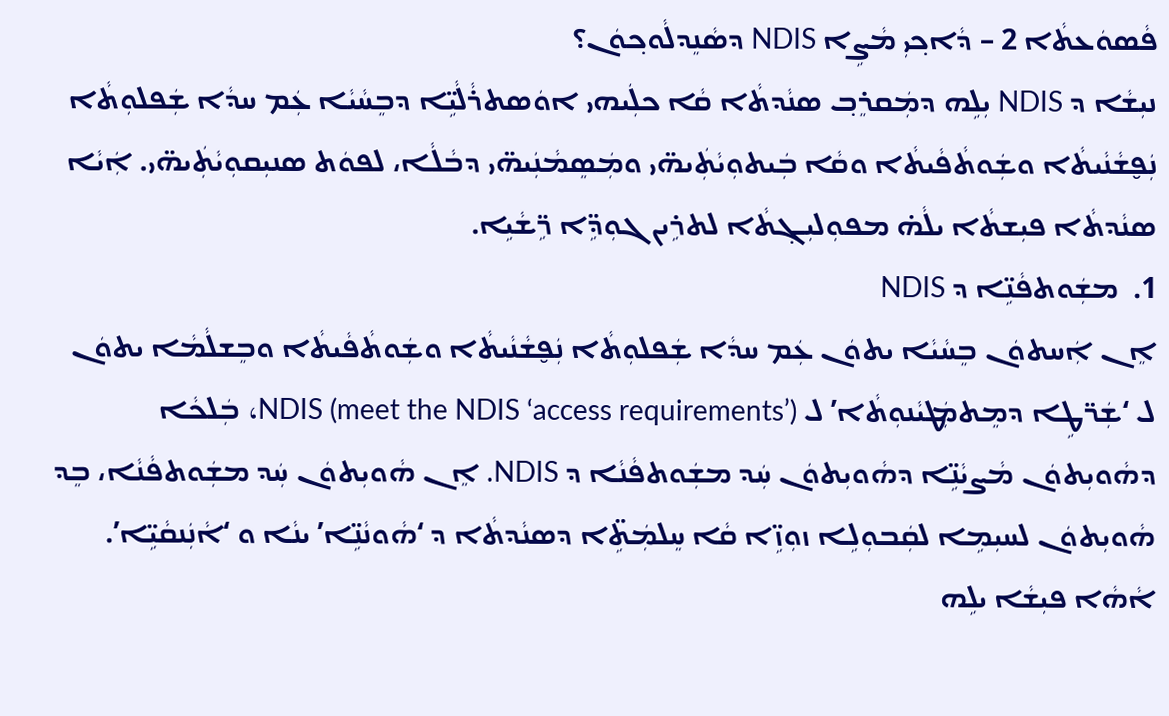ܦܵܣܘܿܥܬܵܐ 2 – ܕܵܐܟ݂ܝܼ ܡܵܨܹܐ NDIS ܕܣܵܢܸܕܠܵܘܟ݂ܘܿܢ؟
ܢܝܼܫܵܐ ܕ NDIS ܝܼܠܹܗ ܕܡܲܩܪܸܒ݂ ܣܢܵܕܬܵܐ ܩܵܐ ܟܠܲܝܗܝ ܐܘܿܣܬܪܵܠܵܝܹ̈ܐ ܕܒܸܚܵܝܵܐ ܥܲܡ ܚܕܵܐ ܫܲܦܠܘܼܬܵܐ ܢܲܦ̮ܫܵܢܵܝܬܵܐ ܘܫܲܘܬܵܦܵܝܬܵܐ ܘܩܵܐ ܒܲܝܬܘܼܝܵܬܲܝܗ̈ܝ ܘܡܲܣܸܡܵܢܲܝܗ̈ܝ ܕܒܵܠܵܐ، ܠܦܘܿܬ ܣܢܝܼܩܘܼܝܵܬܲܝܗ̈ܝ. ܐܲܝܵܐ ܣܢܵܕܬܵܐ ܦܝܼܫܬܵܐ ܝܠܵܗ̇ ܡܦܘܼܠܝܼܓ݂ܬܵܐ ܠܬܪܹܝܢ ܓܘܼܕܹ̈ܐ ܪܹ̈ܫܵܝܹܐ.
1.  ܡܫܲܘܬܦܵܢܹ̈ܐ ܕ NDIS
ܐܸܢ ܐܲܚܬܘܿܢ ܒܸܚܵܝܵܐ ܝܬܘܿܢ ܥܲܡ ܚܕܵܐ ܫܲܦܠܘܼܬܵܐ ܢܲܦ̮ܫܵܢܵܝܬܵܐ ܘܫܲܘܬܵܦܵܝܬܵܐ ܘܒܸܫܠܵܡܵܐ ܝܬܘܿܢ ܠ ‘ܫܲܪ̈ܛܹܐ ܕܡܸܬܡܲܛܝܵܢܘܼܬܵܐ’ ܠ NDIS (meet the NDIS ‘access requirements’)، ܒܲܠܟܵܐ ܕܗܵܘܝܼܬܘܿܢ ܡܵܨܝܵܢܹ̈ܐ ܕܗܵܘܝܼܬܘܿܢ ܚܲܕ ܡܫܲܘܬܦܵܢܵܐ ܕ NDIS. ܐܸܢ ܗܵܘܝܼܬܘܿܢ ܚܲܕ ܡܫܲܘܬܦܵܢܵܐ، ܒܸܕ ܗܵܘܝܼܬܘܿܢ ܠܚܝܼܡܹܐ ܠܩܲܒܘܼܠܹܐ ܙܘܼܙܹ̈ܐ ܩܵܐ ܚܸܠܡܲܬܹ̈ܐ ܕܣܢܵܕܬܵܐ ܕ ‘ܗܵܘܢܵܢܹ̈ܐ’ ܝܢܵܐ ܘ ‘ܐܵܢܲܢܩܵܝܹ̈ܐ’.
ܐܵܗܵܐ ܦܝܼܫܵܐ ܝܠܹܗ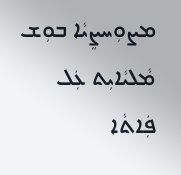ܡܨܘܼܚܨܸܝܵܐ ܒܘܼܫ ܡܵܠܝܵܐܝܼܬ ܥܲܠ ܦܲܐܬܵܐ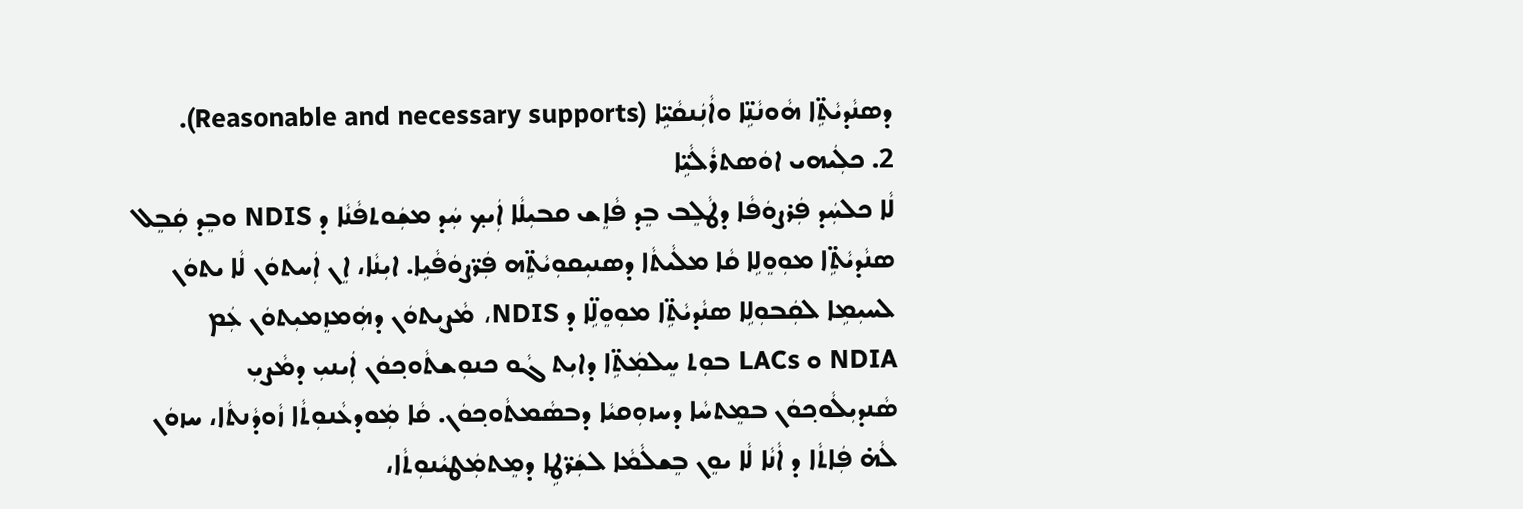ܕܣܢܵܕܝܵܬܹ̈ܐ ܗܵܘܢܵܢܹ̈ܐ ܘܐܵܢܲܢܩܵܝܹ̈ܐ (Reasonable and necessary supports).
2. ܟܠܲܝܗܝ ܐܘܿܣܬܪܵܠܵܝܹ̈ܐ
ܠܵܐ ܟܠܚܲܕ ܦܲܪܨܘܿܦܵܐ ܕܛܵܠܸܒ ܒܸܕ ܦܵܐܸܫ ܩܒܝܼܠܵܐ ܐܲܝܟ݂ ܚܲܕ ܡܫܲܘܬܦܵܢܵܐ ܕ NDIS ܘܒܸܕ ܩܲܒܸܠ ܣܢܵܕܝܵܬܹ̈ܐ ܡܘܼܘܸܠܹܐ ܩܵܐ ܡܠܵܝܬܵܐ ܕܣܢܝܼܩܘܼܝܵܬܹ̈ܗ ܦܲܪ̈ܨܘܿܦܵܝܹܐ. ܐܝܼܢܵܐ، ܐܸܢ ܐܲܚܬܘܿܢ ܠܵܐ ܝܬܘܿܢ ܠܚܝܼܡܹܐ ܠܩܲܒܘܼܠܹܐ ܣܢܵܕܝܵܬܹ̈ܐ ܡܘܼܘܸܠܹ̈ܐ ܕ NDIS، ܡܵܨܝܼܬܘܿܢ ܕܗܲܡܙܸܡܝܼܬܘܿܢ ܥܲܡ NDIA ܘ LACs ܒܘܼܬ ܚܸܠܡܲܬܹ̈ܐ ܕܐܝܼܬ ܓܵܘ ܟܢܘܼܫܬܵܘܟ݂ܘܿܢ ܐܲܝܢܝܼ ܕܡܵܨܝܼ ܣܵܢܕܝܼܠܵܘܟ݂ܘܿܢ ܒܡܸܬܚܵܐ ܕܚܙܘܼܩܝܵܐ ܕܒܣܵܡܬܵܘܟ݂ܘܿܢ. ܩܵܐ ܡܲܘܕܥܵܢܘܼܬܵܐ ܙܵܘܕܵܢܬܵܐ، ܚܙܘܿܢ ܠܵܗ̇ ܦܲܐܬܵܐ ܕ ܐܵܢܵܐ ܠܵܐ ܝܘܸܢ ܒܸܫܠܵܡܵܐ ܠܫܲܪ̈ܛܹܐ ܕܡܸܬܡܲܛܝܵܢܘܼܬܵܐ،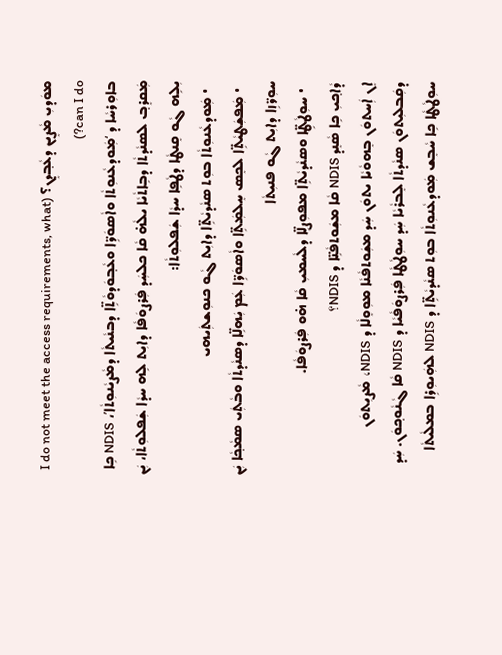ܡܘܿܕܝܼ ܡܵܨܸܝܢ ܕܥܵܒ݂ܕܸܢ؟ (I do not meet the access requirements, what can I do?)
ܒܐܘܼܪܚܵܐ ܕ ‘ܡܲܘܕܥܵܢܘܼܬܵܐ ܘܐܵܣܘܿܪܹ̈ܐ ܘܥܵܒ݂ܘܿܕܘܵܬܹ̈ܐ ܕܒܢܵܝܬܵܐ ܕܡܵܨܝܵܢܘܼܬܵܐ’، NDIS ܟܹܐ ܡܲܩܪܸܒ݂ ܠܣܢܵܕܬܵܐ ܕܒܹܐܬܵܝܵܐ ܝܠܵܗ̇ ܩܵܐ ܟܠܚܲܕ ܦܲܪܨܘܿܦܵܐ ܕܐܝܼܬ ܠܹܗ ܚܕܵܐ ܫܲܦܠܘܼܬܵܐ، ܝܲܢ ܝܼܠܹܗ ܓܵܘ ܩܸܢܛܵܐ ܕܛܵܦܹܐ ܚܕܵܐ ܫܲܦܠܘܼܬܵܐ:
  • ܡܲܘܕܥܵܢܘܼܬܵܐ ܒܘܼܬ ܣܢܵܕܝܵܬܹ̈ܐ ܕܐܝܼܬ ܓܵܘ ܟܢܘܼܫܬܲܝܗܝ
  • ܡܲܦܫܲܛܝܵܬܹ̈ܐ ܠܟܸܣ ܚܸܠܡܲܬܹ̈ܐ ܘܐܵܣܘܿܪܹ̈ܐ ܥܲܡ ܝܲܗܠܹ̈ܐ ܕܣܢܵܕܬܵܐ ܘܒܵܬܲܝ ܣܡܵܟ݂ܵܐ ܝܲܢ ܚܘܼܪ̈ܙܹܐ ܕܐܝܼܬ ܓܵܘ ܦܢܝܼܬܵܐ
  • ܚܘܼܛܵܛܹ̈ܐ ܘܣܢܵܕܝܵܬܹ̈ܐ ܡܦܘܼܨܠܹ̈ܐ ܕܠܵܚܡܝܼ ܩܵܐ ܗ̇ܘ ܦܲܪܨܘܿܦܵܐ.
ܕܵܐܟ݂ܝܼ ܟܹܐ ܣܵܢܸܕ NDIS ܩܵܐ ܡܫܲܘܬܦܵܢܹ̈ܐ ܕ NDIS؟
ܐܸܢ ܐܲܚܬܘܿܢ ܒܸܗܘܵܝܵܐ ܝܬܘܿܢ ܚܲܕ ܡܫܲܘܬܦܵܢܵܐ ܡܘܼܘܸܠܵܐ ܕ NDIS، ܡܵܨܝܼܬܘܿܢ ܕܩܲܒܠܝܼܬܘܿܢ ܣܢܵܕܬܵܐ ܠܸܒܪܵܝܵܐ ܚܲܕ ܚܘܼܛܵܛܵܐ ܦܲܪܨܘܿܦܵܝܵܐ ܕ NDIS ܩܵܐ ܓܵܢܵܘܟ݂ܘܿܢ. ܚܲܕ ܚܘܼܛܵܛܵܐ ܟܹܐ ܚܵܒܸܫ ܡܲܘܕܥܵܢܘܼܬܵܐ ܒܘܼܬ ܣܢܵܕܝܵܬܹ̈ܐ ܕ NDIS ܠܗܲܝܘܼܪܹܐ ܒܡܠܵܝܬܵܐ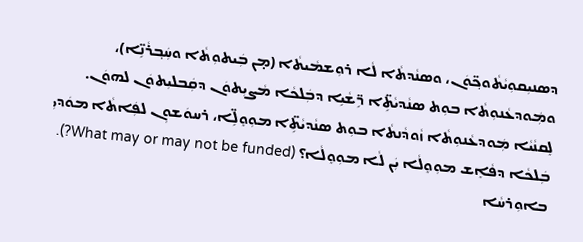ܕܣܢܝܼܩܘܼܝܵܬܵܘܟ݂̈ܘܿܢ، ܘܣܢܵܕܬܵܐ ܠܵܐ ܪܘܼܫܡܵܝܬܵܐ (ܡ̣ܢ ܒܲܝܬܘܼܬܵܐ ܘܚܲܒ݂ܪܵܢܹ̈ܐ)، ܘܡܲܘܕܥܵܢܘܼܬܵܐ ܒܘܼܬ ܣܢܵܕܝܵܬܹ̈ܐ ܪܹ̈ܫܵܝܹܐ ܕܒܲܠܟܵܐ ܡܵܨܝܼܬܘܿܢ ܕܩܲܒܠܝܼܬܘܿܢ ܠܗܘܿܢ.
ܠܸܩܢܵܝܵܐ ܡܲܘܕܥܵܢܘܼܬܵܐ ܙܵܘܕܵܢܬܵܐ ܒܘܼܬ ܣܢܵܕܝܵܬܹ̈ܐ ܡܘܼܘܸܠܹ̈ܐ، ܪܚܘܿܫܘܼܢ ܠܦܲܐܬܵܐ ܡܘܿܕܝܼ ܒܲܠܟܵܐ ܕܦܵܐܸܫ ܡܘܼܘܸܠܵܐ ܝܲܢ ܠܵܐ ܡܘܼܘܸܠܵܐ؟ (What may or may not be funded?).
ܒܐܘܼܪܚܵܐ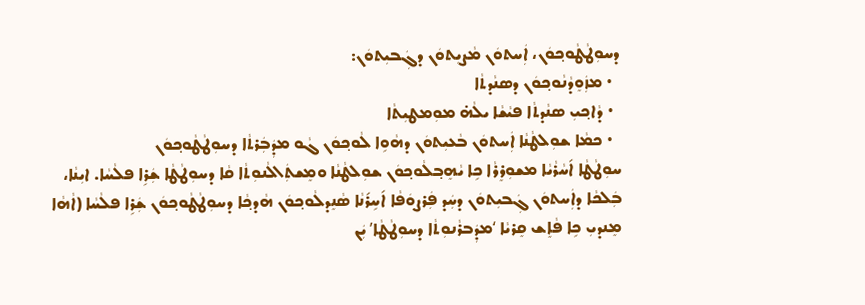ܕܚܘܼܛܵܛܵܘܟ݂ܘܿܢ، ܐܲܚܬܘܿܢ ܡܵܨܝܼܬܘܿܢ ܕܓܲܒܝܼܬܘܿܢ:
  • ܡܙܲܘܸܕܵܢܵܘܟ݂ܘܿܢ ܕܣܢܵܕܬܵܐ
  • ܕܵܐܟ݂ܝܼ ܣܢܵܕܬܵܐ ܦܝܵܫܵܐ ܝܠܵܗ̇ ܡܘܼܡܛܝܼܬܵܐ
  • ܟܡܵܐ ܫܘܼܠܛܵܢܵܐ ܐܲܚܬܘܿܢ ܒܵܥܝܼܬܘܿܢ ܕܗܵܘܹܐ ܠܵܘܟ݂ܘܿܢ ܓܵܘ ܡܕܲܒܲܪܬܵܐ ܕܚܘܼܛܵܛܵܘܟ݂ܘܿܢ
ܚܘܼܛܵܛܵܐ ܐ݇ܚܵܪܵܝܵܐ ܡܫܘܼܪܸܪܵܐ ܟܹܐ ܝܵܗܸܒ݂ܠܵܘܟ݂ܘܿܢ ܫܘܼܠܛܵܢܵܐ ܘܡܸܫܬܲܐܠܵܢܘܼܬܵܐ ܩܵܐ ܕܚܘܼܛܵܛܵܐ ܫܲܪܹܐ ܦܠܵܚܵܐ. ܐܝܼܢܵܐ، ܒܲܠܟܵܐ ܕܐܲܚܬܘܿܢ ܓܲܒܝܼܬܘܿܢ ܕܚܲܕ ܦܲܪܨܘܿܦܵܐ ܐ݇ܚܹܪ݇ܢܵܐ ܣܵܢܸܕܠܵܘܟ݂ܘܿܢ ܗܵܕܟ݂ܵܐ ܕܚܘܼܛܵܛܵܘܟ݂ܘܿܢ ܫܲܪܹܐ ܦܠܵܚܵܐ (ܐܵܗܵܐ ܡܸܢܕܝܼ ܟܹܐ ܦܵܐܸܫ ܩܸܪܝܵܐ ‘ܡܕܲܒܪܵܢܘܼܬܵܐ ܕܚܘܼܛܵܛܵܐ’ ܝܲܢ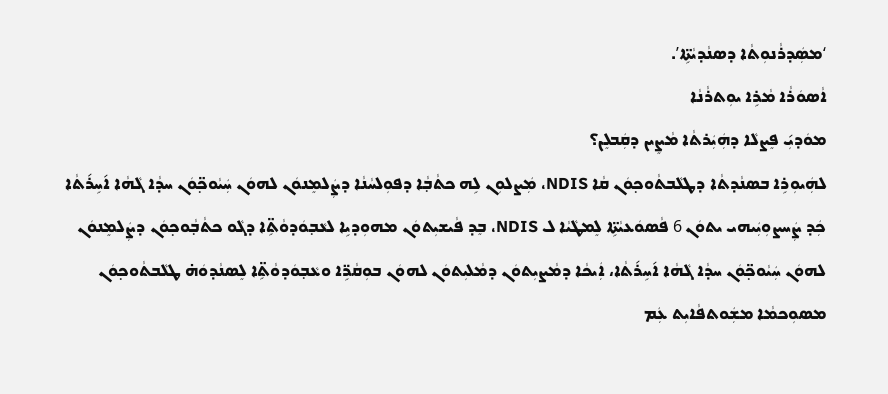‘ܡܣܲܕܪܵܢܘܼܬܵܐ ܕܣܢܵܕܝܵܬܹ̈ܐ’.
ܐܵܣܘܿܪܵܐ ܡܵܪܹܐ ܝܘܼܬܪܵܢܵܐ
ܡܘܿܕܝܼ݇ ܦܸܨܠܵܐ ܕܗܲܝܲܪܬܵܐ ܡܵܨܸܝܢ ܕܩܲܒܠܸܢ؟
ܠܗܲܝܘܼܪܹܐ ܒܣܢܵܕܬܵܐ ܕܛܠܵܒܬܵܘܟ݂ܘܿܢ ܩܵܐ NDIS، ܡܲܨܠܘܼܢ ܠܹܗ ܟܬܵܒ݂ܵܐ ܕܦܘܼܠܚܵܢܵܐ ܕܨܲܠܡܸܢܘܿܢ ܠܗܘܿܢ ܚܲܝܵܘܟ݂̈ܘܿܢ ܚܕܵܐ ܓܵܗܵܐ ܐ݇ܚܹܪ݇ܬܵܐ
ܟܲܕ ܨܲܚܨܘܼܝܲܝܗܝ ܝܬܘܿܢ 6 ܦܵܣܘܿܥܝܵܬܹ̈ܐ ܠܸܡܛܵܝܵܐ ܠ NDIS، ܒܸܕ ܦܵܝܫܝܼܬܘܿܢ ܡܗܘܼܕܝܹܐ ܠܥܵܒ݂ܘܿܕܘܵܬܹ̈ܐ ܕܓܵܘ ܟܬܵܒ݂ܵܘܟ݂ܘܿܢ ܕܨܲܠܡܸܢܘܿܢ ܠܗܘܿܢ ܚܲܝܵܘܟ݂̈ܘܿܢ ܚܕܵܐ ܓܵܗܵܐ ܐ݇ܚܹܪ݇ܬܵܐ، ܐܲܝܟܵܐ ܕܡܵܨܝܼܬܘܿܢ ܕܡܵܠܝܼܬܘܿܢ ܠܗܘܿܢ ܒܘܼܩܵܪܹ̈ܐ ܘܥܵܒ݂ܘܿܕܘܵܬܹ̈ܐ ܠܸܣܢܵܕܘܿܗ̇ ܛܠܵܒܬܵܘܟ݂ܘܿܢ
ܡܣܘܼܟܡܵܐ ܡܫܲܘܬܦܵܐܝܼܬ ܥܲܡ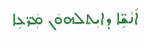ܐ݇ܢܵܫܹ̈ܐ ܕܐܝܼܬܠܗܘܿܢ ܡܲܪ̈ܥܹܐ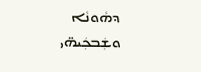ܕܗܵܘܢܵܐ ܘܫܲܒܟܲܝܗ̈ܝ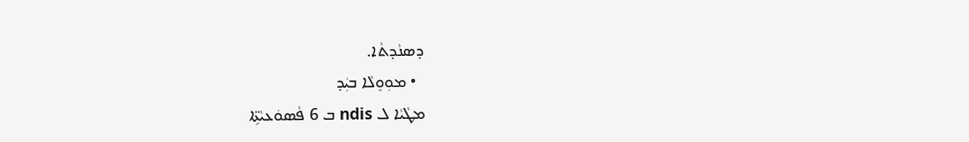ܕܣܢܵܕܬܵܐ.
  • ܡܘܼܘܸܠܵܐ ܒܝܲܕ
ܡܛܵܝܵܐ ܠ ndis ܒ 6 ܦܵܣܘܿܥܝܵܬܹ̈ܐ